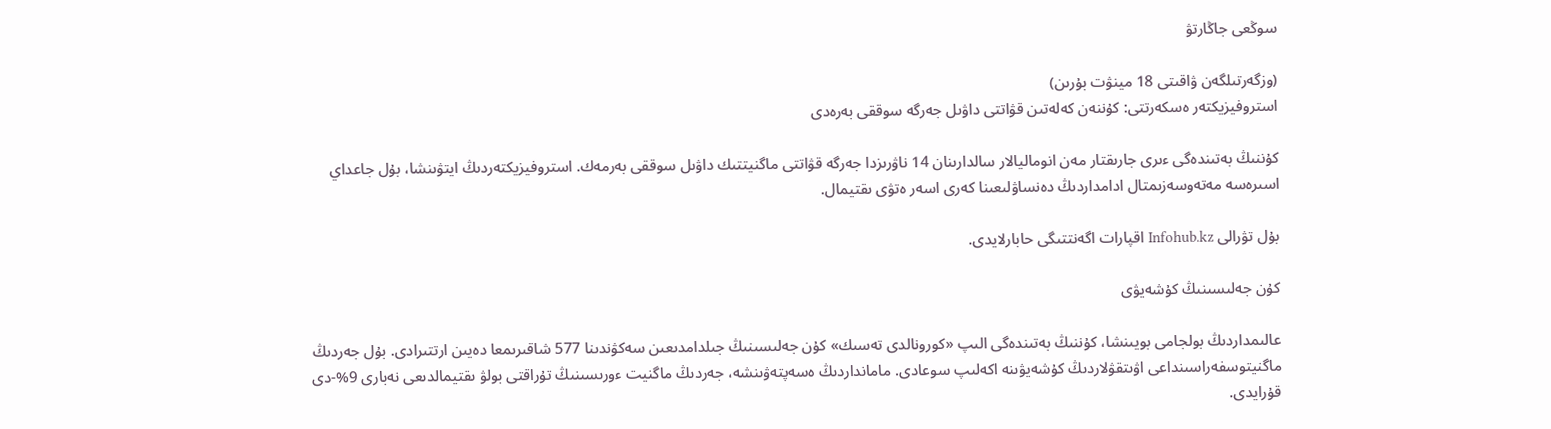سوڭعى جاڭارتۋ

(وزگەرتىلگەن ۋاقىتى 18 مينۋت بۇرىن)
استروفيزيكتەر ەسكەرتتى: كۇننەن كەلەتىن قۋاتتى داۋىل جەرگە سوققى بەرەدى

كۇننىڭ بەتىندەگى ءىرى جارىقتار مەن انوماليالار سالدارىنان 14 ناۋرىزدا جەرگە قۋاتتى ماگنيتتىك داۋىل سوققى بەرمەك. استروفيزيكتەردىڭ ايتۋىنشا، بۇل جاعداي اسىرەسە مەتەوسەزىمتال ادامداردىڭ دەنساۋلىعىنا كەرى اسەر ەتۋى ىقتيمال.

بۇل تۋرالى Infohub.kz اقپارات اگەنتتىگى حابارلايدى.

كۇن جەلىسىنىڭ كۇشەيۋى

عالىمداردىڭ بولجامى بويىنشا، كۇننىڭ بەتىندەگى الىپ «كورونالدى تەسىك» كۇن جەلىسىنىڭ جىلدامدىعىن سەكۋندىنا 577 شاقىرىمعا دەيىن ارتتىرادى. بۇل جەردىڭ ماگنيتوسفەراسىنداعى اۋىتقۋلاردىڭ كۇشەيۋىنە اكەلىپ سوعادى. مامانداردىڭ ەسەپتەۋىنشە، جەردىڭ ماگنيت ءورىسىنىڭ تۇراقتى بولۋ ىقتيمالدىعى نەبارى 9%-دى قۇرايدى.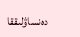دەنساۋلىققا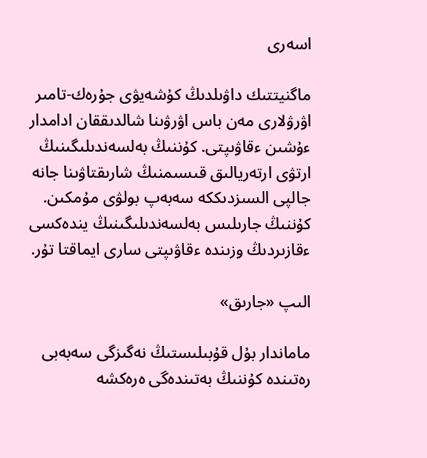اسەرى

ماگنيتتىك داۋىلدىڭ كۇشەيۋى جۇرەك-تامىر اۋرۋلارى مەن باس اۋرۋىنا شالدىققان ادامدار ءۇشىن ءقاۋىپتى. كۇننىڭ بەلسەندىلىگىنىڭ ارتۋى ارتەريالىق قىسىمنىڭ شارىقتاۋىنا جانە جالپى السىزدىككە سەبەپ بولۋى مۇمكىن. كۇننىڭ جارىلىس بەلسەندىلىگىنىڭ يندەكسى ءقازىردىڭ وزىندە ءقاۋىپتى سارى ايماقتا تۇر.

الىپ «جارىق»

ماماندار بۇل قۇبىلىستىڭ نەگىزگى سەبەبى رەتىندە كۇننىڭ بەتىندەگى ەرەكشە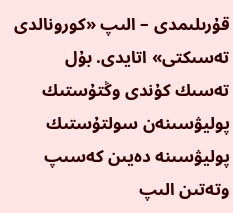قۇرىلىمدى – الىپ «كورونالدى تەسىكتى» اتايدى. بۇل تەسىك كۇندى وڭتۇستىك پوليۋسىنەن سولتۇستىك پوليۋسىنە دەيىن كەسىپ وتەتىن الىپ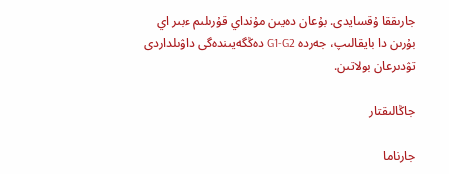جارىققا ۇقسايدى. بۇعان دەيىن مۇنداي قۇرىلىم ءبىر اي بۇرىن دا بايقالىپ، جەردە G1-G2 دەڭگەيىندەگى داۋىلداردى تۋدىرعان بولاتىن.

جاڭالىقتار

جارناما